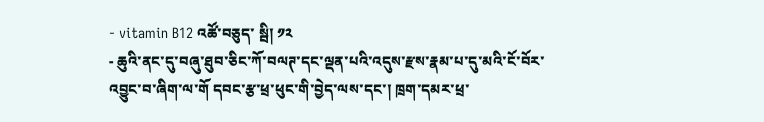- vitamin B12 འཚོ་བཅུད་ སྦི། ༡༢
- ཆུའི་ནང་དུ་བཞུ་ཐུབ་ཅིང་ཀོ་བལཊ་དང་ལྡན་པའི་འདུས་རྫས་རྣམ་པ་དུ་མའི་ངོ་བོར་འབྱུང་བ་ཞིག་ལ་གོ དབང་རྩ་ཕྲ་ཕུང་གི་བྱེད་ལས་དང་། ཁྲག་དམར་ཕྲ་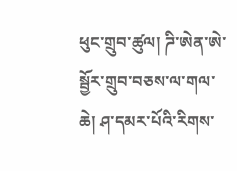ཕུང་གྲུབ་ཚུལ། ཌི་ཨེན་ཨེ་སྦྱོར་གྲུབ་བཅས་ལ་གལ་ཆེ། ཤ་དམར་པོའི་རིགས་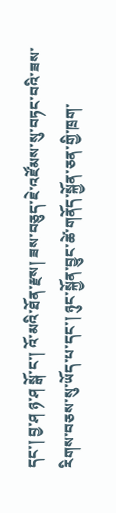དང་། བྱ་ཤ ཉ་ཤ སྒོ་ང་། འོ་མའི་ཐོན་རྫས། ཟས་བཅུད་ཇེ་འཛོམས་སུ་བཏང་བའི་ཟས་རིགས་བཅས་སུ་ཡོད་པ་དང་། ཉུང་སྐྱོན་བྱུང་ཚེ་གནོད་སྐྱོན་ཅན་གྱི་ཁྲག་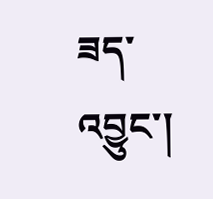ཟད་འབྱུང་།